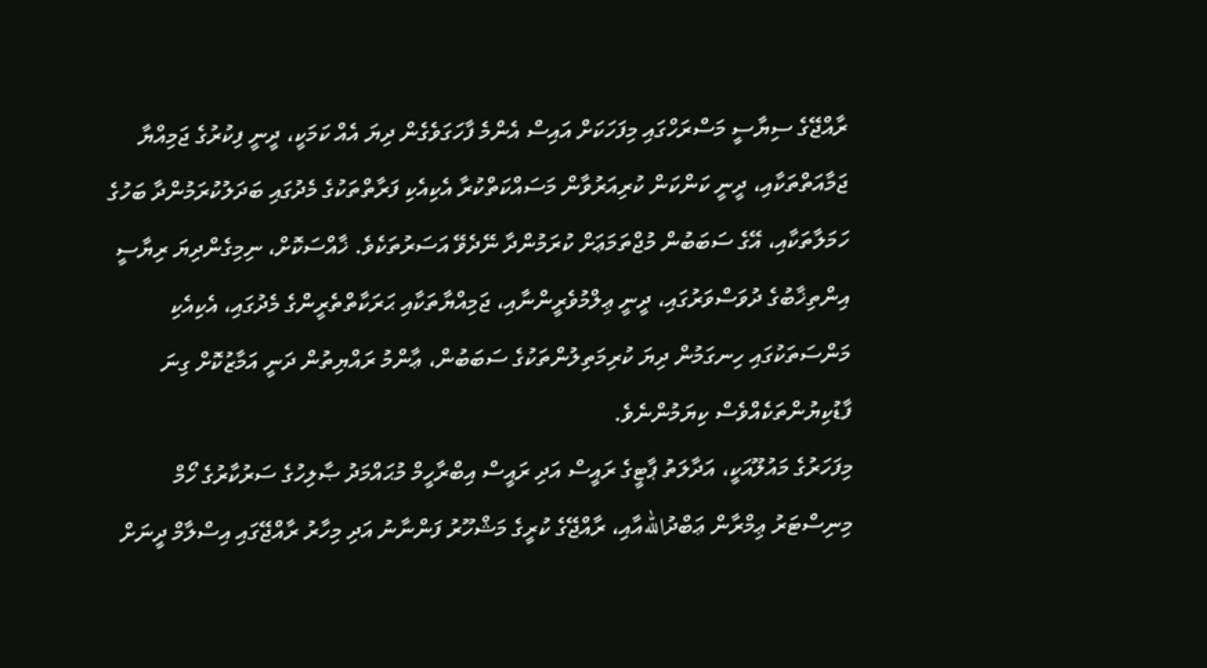ރާއްޖޭގެ ސިޔާސީ މަސްރަހްގައި މިފަހަކަށް އައިސް އެންމެ ފާހަގަވެގެން ދިޔަ އެއް ކަމަކީ، ދީނީ ފިކުރުގެ ޖަމިއްޔާ ޖަމާއަތްތަކާއި، ދީނީ ކަންކަން ކުރިއަރުވާން މަސައްކަތްކުރާ އެކިއެކި ފަރާތްތަކުގެ މެދުގައި ބަދަލުކުރަމުންދާ ބަހުގެ ހަމަލާތަކާއި، އޭގެ ސަބަބުން މުޖްތަމަޢަށް ކުރަމުންދާ ނޭދެވޭ އަސަރުތަކެވެ. ޚާއްސަކޮށް، ނިމިގެންދިޔަ ރިޔާސީ އިންތިޚާބުގެ ދުވަސްވަރުގައި، ދީނީ ޢިލްމުވެރީންނާއި، ޖަމިއްޔާތަކާއި ޙަރަކާތްތެރީންގެ މެދުގައި، އެކިއެކި މަންސަތަކުގައި ހިނގަމުން ދިޔަ ކުރިމަތިލުންތަކުގެ ސަބަބުން، ޢާންމު ރައްޔިތުން ދަނީ އަމާޒުކޮށް ގިނަ ފާޑުކިޔުންތަކެއްވެސް ކިޔަމުންނެވެ.
މިފަހަރުގެ މައުލޫއަކީ، އަދާލަތު ޕާޓީގެ ރައީސް އަދި ރައީސް އިބްރާހީމް މުޙައްމަދު ޞާލިހުގެ ސަރުކާރުގެ ހޯމް މިނިސްޓަރު ޢިމްރާން ޢަބްދުاللهއާއި، ރާއްޖޭގެ ކުރީގެ މަޝްހޫރު ފަންނާނު އަދި މިހާރު ރާއްޖޭގައި އިސްލާމް ދީނަށް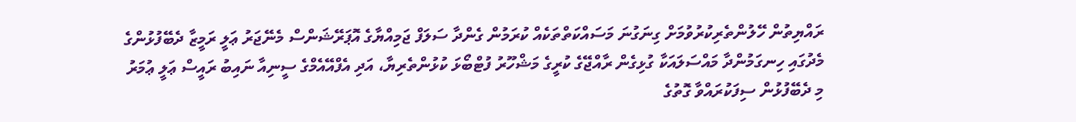ރައްޔިތުން ހޭލުންތެރިކުރުވުމަށް ގިނަގުނަ މަސައްކަތްތަކެއް ކުރަމުން ގެންދާ ސަލަފް ޖަމިއްޔާގެ އޮޕަރޭޝަންސް މެނޭޖަރު ޢަލީ ރަމީޒާ ދެބޭފުޅުންގެ މެދުގައި ހިނގަމުންދާ މައްސަލައަކާ ގުޅިގެން ރާއްޖޭގެ ކުރީގެ މަޝްހޫރު ފުޓްބޯޅަ ކުޅުންތެރިޔާ، އަދި އެފްއޭއެމްގެ ސީނިއާ ނައިބު ރައީސް ޢަލީ ޢުމަރު މި ދެބޭފުޅުން ސިފަކުރައްވާ ގޮތުގެ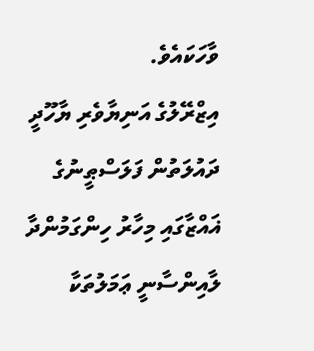ވާހަކައެވެ.
އިޒްރޭލުގެ އަނިޔާވެރި ޔާހޫދީ ދައުލަތުން ފަލަސްޠީނުގެ ޣައްޒާގައި މިހާރު ހިންގަމުންދާ ލާއިންސާނީ ޢަމަލުތަކާ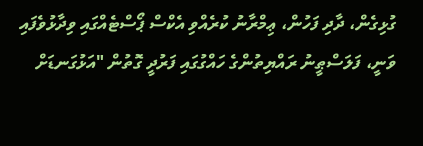ގުޅިގެން، ދާދި ފަހުން، ޢިމްރާނު ކުރެއްވި އެކްސް ޕޯސްޓެއްގައި ވިދާޅުވެފައި ވަނީ، ފަލަސްޠީނު ރައްޔިތުންގެ ހައްގުގައި ފަރުދީ ގޮތުން "އަޅުގަނޑަށް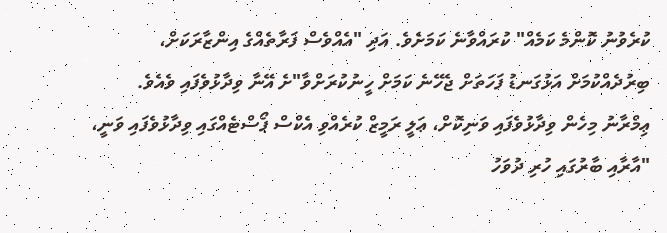ކުރެވުނު ކޮންމެ ކަމެއް" ކުރައްވާނެ ކަމަށެވެ. އަދި "އެއްވެސް ފަރާތެއްގެ އިންޒާރަކަށް، ބިރުދެއްކުމަށް އަޅުގަނޑު ފަހަތަށް ޖެހޭނެ ކަމަށް ހީނުކުރަށްވާ"ށެ އޭނާ ވިދާޅުވެފައި ވެއެވެ.
ޢިމްރާނު މިހެން ވިދާޅުވެފައި ވަނިކޮށް، ޢަލީ ރަމީޒް ކުރެއްވި އެކްސް ޕޯސްޓެއްގައި ވިދާޅުވެފައި ވަނީ، "އާރާއި ބާރުގައި ހުރި ދުވަހު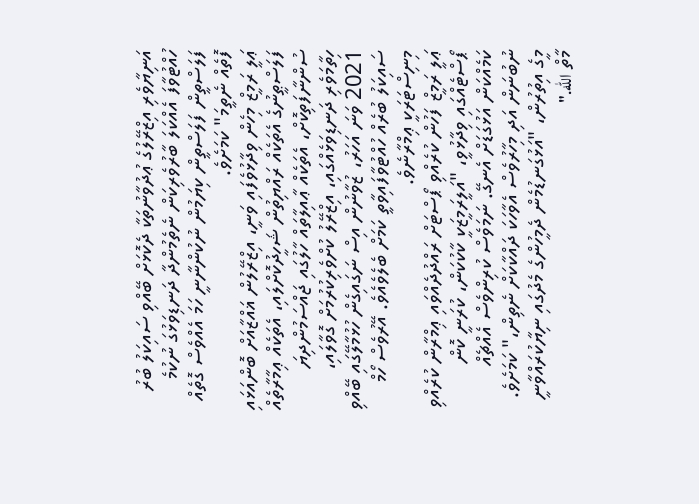އަނިޔާވެރި އިޒްރޭލުގެ ޢުދުވާނުތަކާ ދެކޮޅަށް ބޭއްވި ސައިކަލު ބުރު ހުއްޓުވާފަ އެއްކަލަ ބާރުވެރިކަން ނެތެމުންދާ ދަނޑިވަޅުގަ ނުކުމެ ފަލަސްތީން ފަލަސްތީން ކިޔަމުން ނުކުންނާނީ ހަމަ އެއްވެސް ގޮތެއް ފޮތެއް ނެތީމަ" ކަމަށެވެ.
ޢަލީ ރަމީޒް މިހެން ވިދާޅުވެފައި ވަނީ، އިޒްރޭލުން ޣައްޒާއަށް ބޮންއަޅައި ފަލަސްޠީނުގެ އެތަކެއް ރައްޔިތުން ޝަހީދުކޮށްލައި، އެތަކެއް ޢިމާރާތެއް ސުންނާފަތިކޮށް، އެތަކެއް ޢާއިލާތައް ހާލުގައި ޖައްސަމުންދިޔަ ހިތާމަވެރި ދަނޑިވަޅެއްގައި، އިޒްރޭލު ކުށްވެރިކުރުމަށް ގޮވާލައި، 2021 ވަނަ އަހަރު، ޒުވާނުން އިސް ނަގައިގެން ހުޅުމާލޭގައި ބޭއްވި ސައިކަލު ބުރެއް ހުއްޓުވާފައިވާތީ ކަމަށް ބެލެވެއެވެ. އޭރުވެސް ހޯމް މިނިސްޓަރަކީ ޢިމްރާނެވެ.
ޢަލީ ރަމީޒް ފަހުން ކުރެއްވި ޕޯސްޓަށް ރައްދުދެއްވައި ޢިމްރާން ކުރެއްވި ޕޯސްޓެއްގައި ވިދާޅުވީ، "އަލީރަމީޒަކީ ކާކުކަން، ކުރަނީ ކޮން ކަމެއްކަން އަޅުގަޑަށް އެނގޭ. ނަމަވެސް ކުރިންވެސް އެއްޗެއް ނުބުނަން އަދި މިހާރުވެސް އެވާހަކަ ދައްކާކަށް ނެތިން،" ކަމަށެވެ. މީގެ އިތުރުން، "އަޅުގަނޑުމެން ދެމީހުންގެ މެދުގައި ނިޔާކުރައްވާނީ މާތް الله."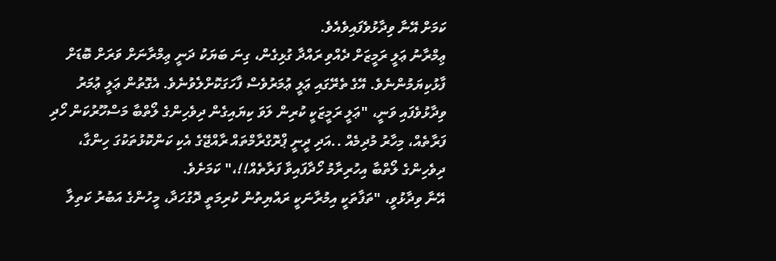ކަމަށް އޭނާ ވިދާޅުވެފައިވެއެވެ.
ޢިމްރާނު ޢަލީ ރަމީޒަށް ދެއްވި ރައްދާ ގުޅިގެން، ގިނަ ބަޔަކު ދަނީ ޢިމްރާނަށް ވަރަށް ބޮޑަށް ފާޅުކިޔަމުންނެވެ. އޭގެ ތެރޭގައި ޢަލީ ޢުމަރުވެސް ފާހަގަކޮށްލެވުނެވެ. އެގޮތުން ޢަލީ ޢުމަރު ވިދާޅުވެފައި ވަނީ، "ޢަލީ ރަމީޒަކީ ކުރިން ލަވަ ކިޔައިގެން ދިވެހިންގެ ލޯތްބާ މަސްހޫރުކަން ހޯދި ފަރާތެއް، މިހާރު މުދިމެއް ..އަދި ދީނީ ޕްރޮގްރާމްތައް ރާއްޖޭގެ އެކި ކަންކޮޅުތަކުގަ ހިންގާ، ދިވެހިންގެ ލޯތްބާ އިހުރިރާމު ހޯދާފައިވާ ފަރާތެއް!!،" ކަމަށެވެ.
އޭނާ ވިދާޅުވީ، "ތަފާތަކީ އިމުރާނަކީ ރައްޔިތުން ކުރިމަތީ ދޮގުހަދާ، މީހުންގެ އަބުރު ކަތިލާ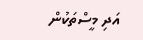އަދި މީސްތަކުން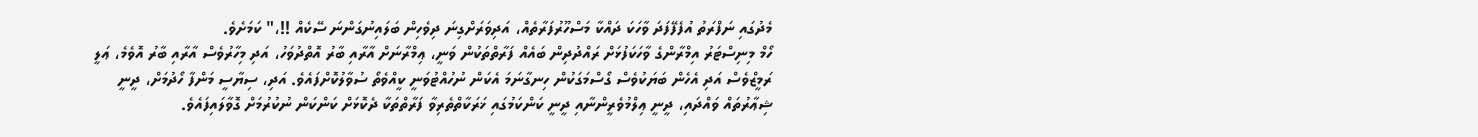މެދުގައި ނަފްރަތު އުފެފޭފަދަ ވާހަކަ ދައްކާ މަސްހޫރުފަރާތެއް، އަދިވަރަށްގިނަ ދިވެހިން ބަލައިނުގަންނަ ސޭކެއް !!،" ކަމަށެވެ.
ހޯމް މިނިސްޓަރު އިމްރާންގެ ވާހަކަފުޅަށް ރައްދުދިން ބައެއް ފަރާތްތަކުން ވަނީ، ޢިމްރާނަށް އާރާއި ބާރު އޮތްދުވަހު، އަދި މިހާރުވެސް އާރާއި ބާރު އޮވެމެ، ޢަލީ ރަމީޒްވެސް އަދި އެހެން ބަޔަކުވެސް ގޯސްމަގަކުން ހިނގާނަމަ އެކަން ނުހުއްޓުވަނީ ކީއްވެތޯ ސުވާލުކޮށްފައެވެ. އަދި، ސިޔާސީ މަންފާ ހޯދުމަށް، ދީނީ ޝިޢާރުތައް ވައްދައި، ދީނީ ޢިލްމުވެރީންނާއި ދީނީ ކަންކަމުގައި ޚަރަކާތްތެރިވާ ފަރާތްތަކާ ދެކޮޅަށް ކަންކަން ނުކުރުމަށް ގޮވާލައިފައެވެ.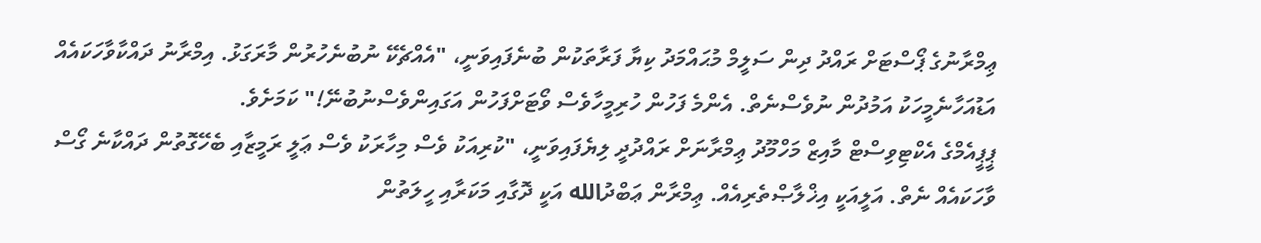ޢިމްރާނުގެ ޕޯސްޓަށް ރައްދު ދިން ސަލީމް މުޙައްމަދު ކިޔާ ފަރާތަކުން ބުނެފައިވަނީ، "އެއްޗެކޭ ނުބުނެހުރުން މާރަގަޅު. އިމްރާނު ދައްކާވާހަކައެއް އަޑުއަހާނެމީހަކު އަމުދުން ނުވެސްނެތް. އެންމެ ފަހުން ހުރިމީހާވެސް ވޯޓަށްފަހުން އަގައިންވެސްނުބުނޭ!" ކަމަށެވެ.
ޕީޕީއެމްގެ އެކްޓިވިސްޓް މާއިޒް މަހްމޫދު ޢިމްރާނަށް ރައްދުދީ ލިޔެފައިވަނީ، "ކުރިއަކު ވެސް މިހާރަކު ވެސް ޢަލީ ރަމީޒާއި ބެހޭގޮތުން ދައްކާނެ ގޯސް ވާހަކައެއް ނެތް. އަލީއަކީ އިޚްލާޞްތެރިއެއް. ޢިމްރާން ޢަބްދުالله އަކީ ދޮގާއި މަކަރާއި ހީލަތުން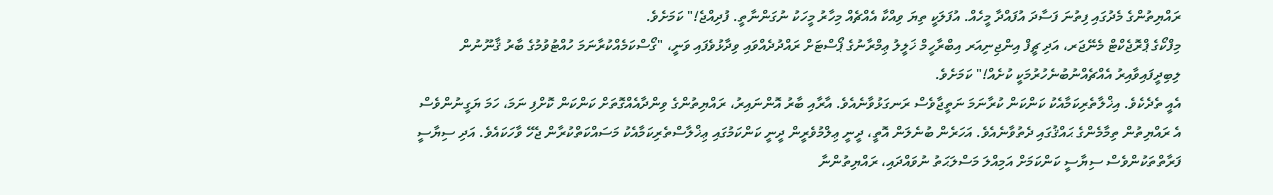ރައްޔިތުންގެ މެދުގައި ފިތުނަ ފަސާދަ އުފައްދާ މީހެއް. އުފަލަކީ ތިޔަ ވިއްކާ އެއްޗެއް މިހާރު މީހަކު ނުގަންނާތީ. ފުދިއްޖެ!" ކަމަށެވެ.
މިފްކޯގެ ޕްރޮޖެކްޓް މެނޭޖަރ، އަދި ޗީފް އިންޖިނިއަރ އިބްރާހީމް ޚަލީލު ޢިމްރާނުގެ ޕޯސްޓަށް ރައްދުދެއްވައި ވިދާޅުވެފައި ވަނީ، "ގޯސްކަމެއްކުރާނަމަ ހުއްޓުވުމުގެ ބާރު ޤާނޫނުން ލިބިދީފައިވާއިރު އެއްޗެއްނުބުނެހުރުމަކީ ކުށެއް!" ކަމަށެވެ.
އެއީ ތެދެކެވެ. އިޚްލާތެރިކަމާއެކު ކަންކަން ކުރާނަމަ ނަތީޖާވެސް ރަނގަޅުވާނެއެވެ. އާރާއި ބާރު އޮންނައިރު، ރައްޔިތުންގެ ވިންދާއެއްގޮތަށް ކަންކަން ކޮށްފި ނަމަ، ހަމަ ޔަގީނުންވެސް އެ ރައްޔިތުން ތިމާމެންގެ ޙައްޤުގައި ދެތުވާނެއެވެ. އަހަރެން ބުނެލަން އޮތީ، ދީނީ ޢިލްމުވެރީން ދީނީ ކަންކަމުގައި ޢިޚްލާސްތެރިކަމާއެކު މަސައްކަތްކުރާން ޖެހޭ ވާހަކައެވެ. އަދި ސިޔާސީ ފަރާތްތަކުންވެސް ސިޔާސީ ކަންކަމަށް އަމިއްލަ މަސްލަޙަތު ނުވައްދައި، ރައްޔިތުންނާ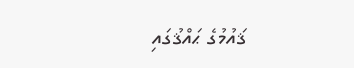ޤައުމުގެ ޙައްޤުގައި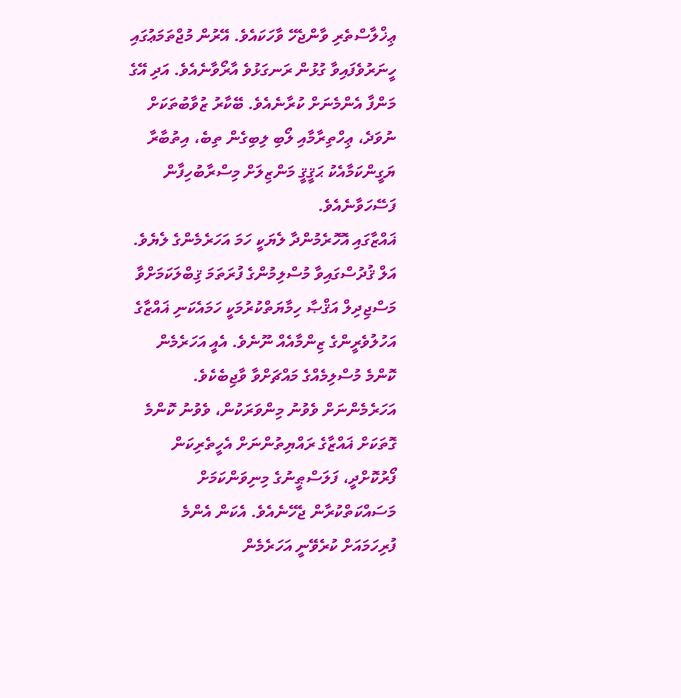ޢިޚްލާސްތެރި ވާންޖެހޭ ވާހަކައެވެ. އޭރުން މުޖްތަމަޢުގައި ހީނަރުވެފައިވާ ގުޅުން ރަނގަޅުވެ އާރޯވާނެއެވެ. އަދި އޭގެ މަންފާ އެންމެނަށް ކުރާނެއެވެ. ބޭކާރު ޒުވާބުތަކަށް ނުވަދެ، ޢިހްތިރާމާއި ލޯބި ލިބިގެން ތިބެ، އިތުބާރާ ޔަގީންކަމާއެކު ޙަޤީޤީ މަންޒިލަށް މިސްރާބުހިފާން ފަސޭހަވާނެއެވެ.
ޣައްޒާގައި އޮހޮރެމުންދާ ލެޔަކީ ހަމަ އަހަރެމެންގެ ލެޔެވެ. އަލް ޤުދުސްގައިވާ މުސްލިމުންގެ ފުރަތަމަ ޤިބްލަކަމަށްވާ މަސްޖިދިލް އަޤްޞާ ހިމާޔަތްކުރުމަކީ ހަމައެކަނި ޣައްޒާގެ އަހުލުވެރީންގެ ޒިންމާއެއް ނޫނެވެ. އެއީ އަހަރެމެން ކޮންމެ މުސްލިމެއްގެ މައްޗަށްވާ ވާޖިބެކެވެ. އަހަރެމެންނަށް ވެވުނު މިންވަރަކުން، ވެވުނު ކޮންމެ ގޮތަކަށް ޣައްޒާގެ ރައްޔިތުންނަށް އެހީތެރިކަން ފޯރުކޮށްދީ، ފަލަސްޠީނުގެ މިނިވަންކަމަށް މަސައްކަތްކުރާން ޖެހޭނެއެވެ. އެކަން އެންމެ ފުރިހަމައަށް ކުރެވޭނީ އަހަރެމެން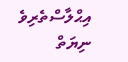އިޙްލާސްތެރިވެ ނިޔަތް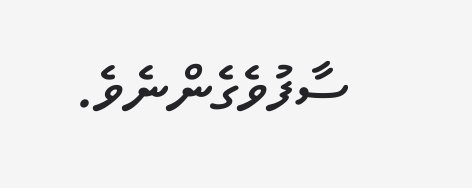ސާފުވެގެންނެވެ.